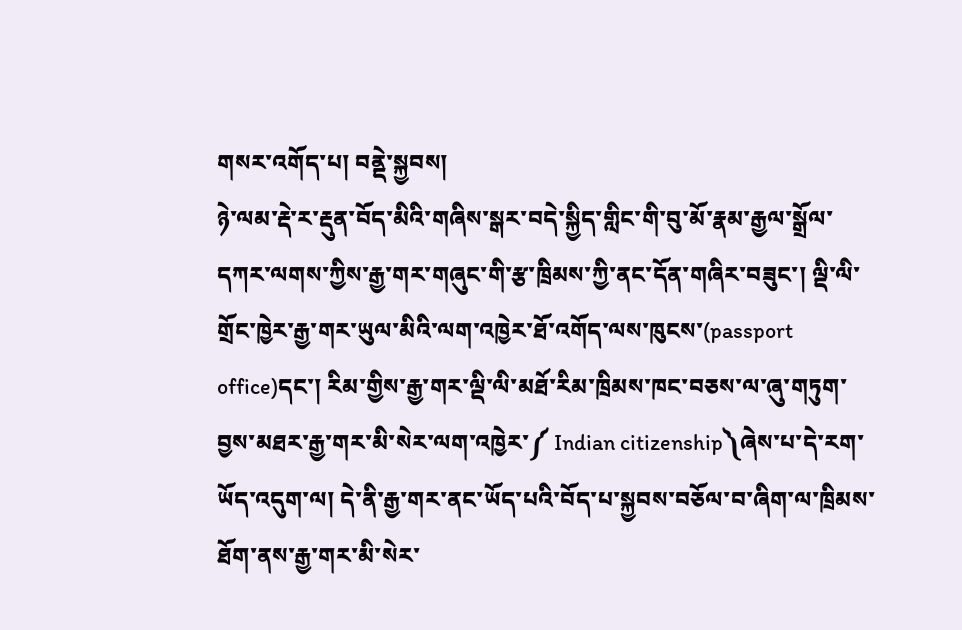གསར་འགོད་པ། བནྡེ་སྐྱབས།
ཉེ་ལམ་རྡེ་ར་རྡུན་བོད་མིའི་གཞིས་སྒར་བདེ་སྐྱིད་གླིང་གི་བུ་མོ་རྣམ་རྒྱལ་སྒྲོལ་དཀར་ལགས་ཀྱིས་རྒྱ་གར་གཞུང་གི་རྩ་ཁྲིམས་ཀྱི་ནང་དོན་གཞིར་བཟུང་། ལྡི་ལི་གྲོང་ཁྱེར་རྒྱ་གར་ཡུལ་མིའི་ལག་འཁྱེར་ཐོ་འགོད་ལས་ཁུངས་(passport office)དང་། རིམ་གྱིས་རྒྱ་གར་ལྡི་ལི་མཐོ་རིམ་ཁྲིམས་ཁང་བཅས་ལ་ཞུ་གཏུག་བྱས་མཐར་རྒྱ་གར་མི་སེར་ལག་འཁྱེར་༼ Indian citizenship༽ཞེས་པ་དེ་རག་ཡོད་འདུག་ལ། དེ་ནི་རྒྱ་གར་ནང་ཡོད་པའི་བོད་པ་སྐྱབས་བཅོལ་བ་ཞིག་ལ་ཁྲིམས་ཐོག་ནས་རྒྱ་གར་མི་སེར་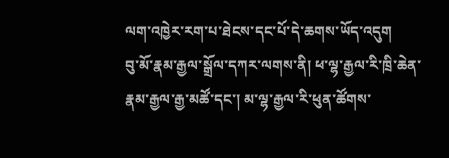ལག་འཁྱེར་རག་པ་ཐེངས་དང་པོ་དེ་ཆགས་ཡོད་འདུག
བུ་མོ་རྣམ་རྒྱལ་སྒྲོལ་དཀར་ལགས་ནི། ཕ་ལྷ་རྒྱལ་རི་ཁྲི་ཆེན་རྣམ་རྒྱལ་རྒྱ་མཚོ་དང་། མ་ལྷ་རྒྱལ་རི་ཕུན་ཚོགས་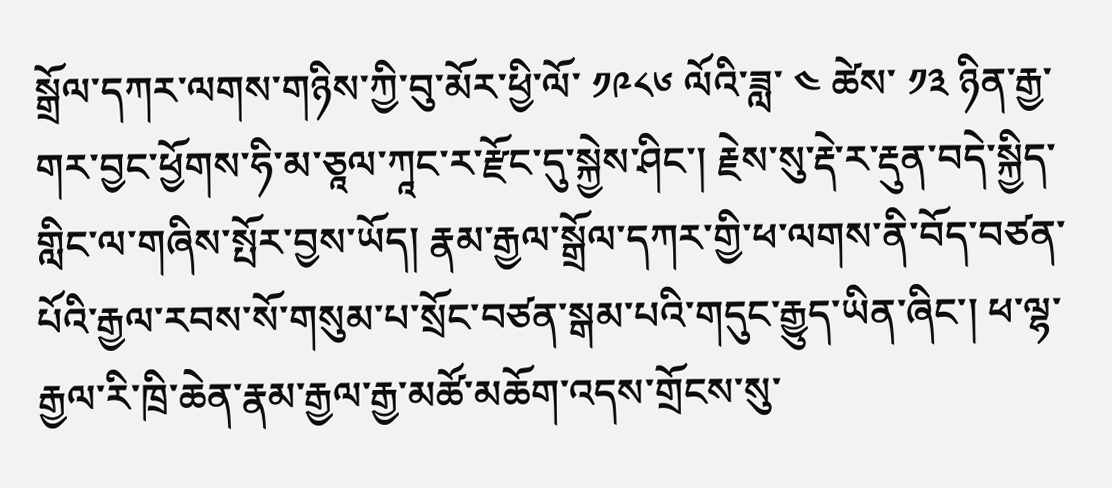སྒྲོལ་དཀར་ལགས་གཉིས་ཀྱི་བུ་མོར་ཕྱི་ལོ་ ༡༩༨༦ ལོའི་ཟླ་ ༤ ཚེས་ ༡༣ ཉིན་རྒྱ་གར་བྱང་ཕྱོགས་ཧི་མ་ཅཱལ་ཀཱང་ར་རྫོང་དུ་སྐྱེས་ཤིང་། རྗེས་སུ་རྡེ་ར་རྡུན་བདེ་སྐྱིད་གླིང་ལ་གཞིས་སྤོར་བྱས་ཡོད། རྣམ་རྒྱལ་སྒྲོལ་དཀར་གྱི་ཕ་ལགས་ནི་བོད་བཙན་པོའི་རྒྱལ་རབས་སོ་གསུམ་པ་སྲོང་བཙན་སྒམ་པའི་གདུང་རྒྱུད་ཡིན་ཞིང་། ཕ་ལྷ་རྒྱལ་རི་ཁྲི་ཆེན་རྣམ་རྒྱལ་རྒྱ་མཚོ་མཆོག་འདས་གྲོངས་སུ་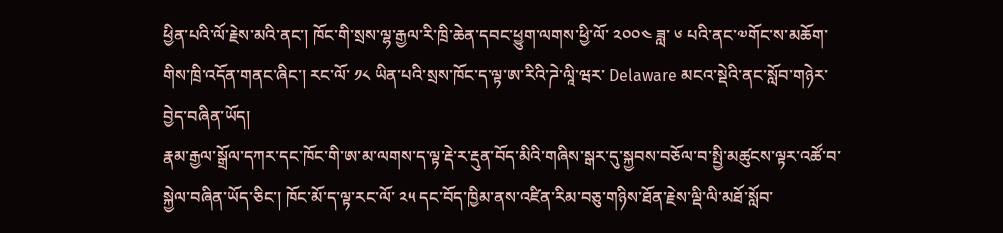ཕྱིན་པའི་ལོ་རྗེས་མའི་ནང་། ཁོང་གི་སྲས་ལྷ་རྒྱལ་རི་ཁྲི་ཆེན་དབང་ཕྱུག་ལགས་ཕྱི་ལོ་ ༢༠༠༤ ཟླ་ ༦ པའི་ནང་༧གོང་ས་མཆོག་གིས་ཁྲི་འདོན་གནང་ཞིང་། རང་ལོ་ ༡༨ ཡིན་པའི་སྲས་ཁོང་ད་ལྟ་ཨ་རིའི་ཌེ་ལཱི་ཝར་ Delaware མངའ་སྡེའི་ནང་སློབ་གཉེར་བྱེད་བཞིན་ཡོད།
རྣམ་རྒྱལ་སྒྲོལ་དཀར་དང་ཁོང་གི་ཨ་མ་ལགས་ད་ལྟ་རྡེ་ར་རྡུན་བོད་མིའི་གཞིས་སྒར་དུ་སྐྱབས་བཅོལ་བ་སྤྱི་མཚུངས་ལྟར་འཚོ་བ་སྐྱེལ་བཞིན་ཡོད་ཅིང་། ཁོང་མོ་ད་ལྟ་རང་ལོ་ ༢༥ དང་བོད་ཁྱིམ་ནས་འཛིན་རིམ་བཅུ་གཉིས་ཐོན་རྗེས་ལྡི་ལི་མཐོ་སློབ་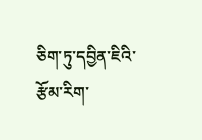ཅིག་ཏུ་དབྱིན་ཇིའི་རྩོམ་རིག་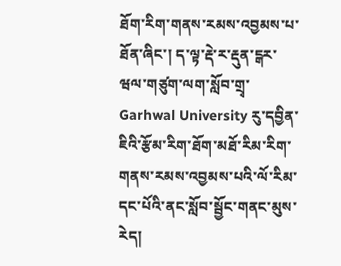ཐོག་རིག་གནས་རམས་འབྱམས་པ་ཐོན་ཞིང་། ད་ལྟ་རྡེ་ར་རྡུན་ངྒར་ཝལ་གཙུག་ལག་སློབ་གྲྭ་ Garhwal University རུ་དབྱིན་ཇིའི་རྩོམ་རིག་ཐོག་མཐོ་རིམ་རིག་གནས་རམས་འབྱམས་པའི་ལོ་རིམ་དང་པོའི་ནང་སློབ་སྦྱོང་གནང་མུས་རེད།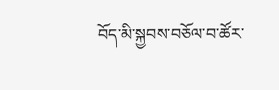བོད་མི་སྐྱབས་བཅོལ་བ་ཚོར་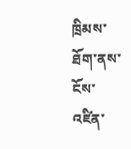ཁྲིམས་ཐོག་ནས་ངོས་འཛིན་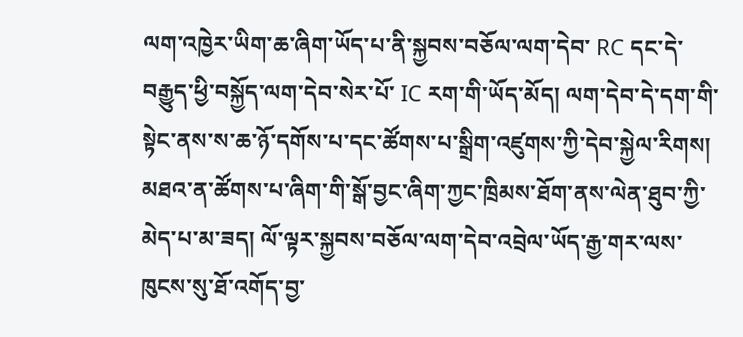ལག་འཁྱེར་ཡིག་ཆ་ཞིག་ཡོད་པ་ནི་སྐྱབས་བཅོལ་ལག་དེབ་ RC དང་དེ་བརྒྱུད་ཕྱི་བསྐྱོད་ལག་དེབ་སེར་པོ་ IC རག་གི་ཡོད་མོད། ལག་དེབ་དེ་དག་གི་སྟེང་ནས་ས་ཆ་ཉོ་དགོས་པ་དང་ཚོགས་པ་སྒྲིག་འཛུགས་ཀྱི་དེབ་སྐྱེལ་རིགས། མཐའ་ན་ཚོགས་པ་ཞིག་གི་སྒོ་བྱང་ཞིག་ཀྱང་ཁྲིམས་ཐོག་ནས་ལེན་ཐུབ་ཀྱི་མེད་པ་མ་ཟད། ལོ་ལྟར་སྐྱབས་བཅོལ་ལག་དེབ་འབྲེལ་ཡོད་རྒྱ་གར་ལས་ཁུངས་སུ་ཐོ་འགོད་བྱ་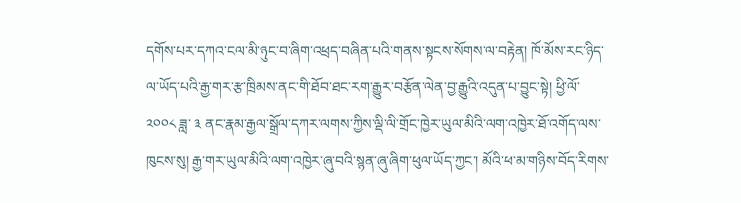དགོས་པར་དཀའ་ངལ་མི་ཉུང་བ་ཞིག་འཕྲད་བཞིན་པའི་གནས་སྟངས་སོགས་ལ་བརྟེན། ཁོ་མོས་རང་ཉིད་ལ་ཡོད་པའི་རྒྱ་གར་རྩ་ཁྲིམས་ནང་གི་ཐོབ་ཐང་རག་རྒྱུར་བརྩོན་ལེན་བྱ་རྒྱུའི་འདུན་པ་བྱུང་སྟེ། ཕྱི་ལོ་ ༢༠༠༨ ཟླ་ ༣ ནང་རྣམ་རྒྱལ་སྒྲོལ་དཀར་ལགས་ཀྱིས་ལྡི་ལི་གྲོང་ཁྱེར་ཡུལ་མིའི་ལག་འཁྱེར་ཐོ་འགོད་ལས་ཁུངས་སུ། རྒྱ་གར་ཡུལ་མིའི་ལག་འཁྱེར་ཞུ་བའི་སྙན་ཞུ་ཞིག་ཕུལ་ཡོད་ཀྱང་། མོའི་ཕ་མ་གཉིས་བོད་རིགས་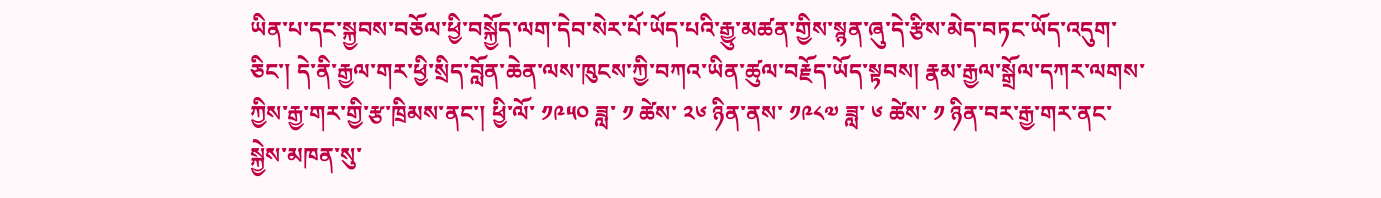ཡིན་པ་དང་སྐྱབས་བཅོལ་ཕྱི་བསྐྱོད་ལག་དེབ་སེར་པོ་ཡོད་པའི་རྒྱུ་མཚན་གྱིས་སྙན་ཞུ་དེ་རྩིས་མེད་བཏང་ཡོད་འདུག་ཅིང་། དེ་ནི་རྒྱལ་གར་ཕྱི་སྲིད་བློན་ཆེན་ལས་ཁུངས་ཀྱི་བཀའ་ཡིན་ཚུལ་བརྗོད་ཡོད་སྟབས། རྣམ་རྒྱལ་སྒྲོལ་དཀར་ལགས་ཀྱིས་རྒྱ་གར་གྱི་རྩ་ཁྲིམས་ནང་། ཕྱི་ལོ་ ༡༩༥༠ ཟླ་ ༡ ཚེས་ ༢༦ ཉིན་ནས་ ༡༩༨༧ ཟླ་ ༦ ཚེས་ ༡ ཉིན་བར་རྒྱ་གར་ནང་སྐྱེས་མཁན་སུ་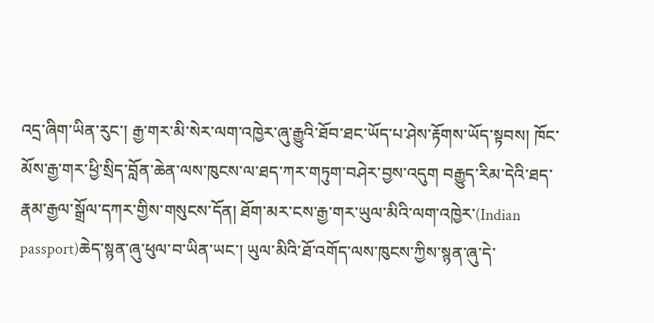འདྲ་ཞིག་ཡིན་རུང་། རྒྱ་གར་མི་སེར་ལག་འཁྱེར་ཞུ་རྒྱུའི་ཐོབ་ཐང་ཡོད་པ་ཤེས་རྟོགས་ཡོད་སྟབས། ཁོང་མོས་རྒྱ་གར་ཕྱི་སྲིད་བློན་ཆེན་ལས་ཁུངས་ལ་ཐད་ཀར་གཏུག་བཤེར་བྱས་འདུག བརྒྱུད་རིམ་དེའི་ཐད་རྣམ་རྒྱལ་སྒྲོལ་དཀར་གྱིས་གསུངས་དོན། ཐོག་མར་ངས་རྒྱ་གར་ཡུལ་མིའི་ལག་འཁྱེར་(Indian passport)ཆེད་སྙན་ཞུ་ཕུལ་བ་ཡིན་ཡང་། ཡུལ་མིའི་ཐོ་འགོད་ལས་ཁུངས་ཀྱིས་སྙན་ཞུ་དེ་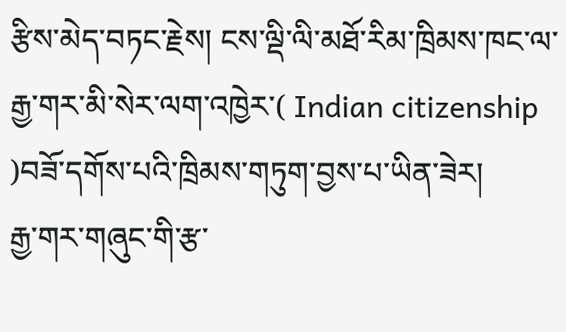རྩིས་མེད་བཏང་རྗེས། ངས་ལྡི་ལི་མཐོ་རིམ་ཁྲིམས་ཁང་ལ་རྒྱ་གར་མི་སེར་ལག་འཁྱེར་( Indian citizenship )བཟོ་དགོས་པའི་ཁྲིམས་གཏུག་བྱས་པ་ཡིན་ཟེར།
རྒྱ་གར་གཞུང་གི་རྩ་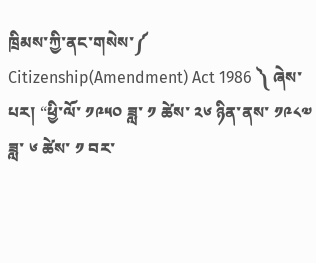ཁྲིམས་ཀྱི་ནང་གསེས་༼ Citizenship(Amendment) Act 1986 ༽ ཞེས་པར། “ཕྱི་ལོ་ ༡༩༥༠ ཟླ་ ༡ ཚེས་ ༢༦ ཉིན་ནས་ ༡༩༨༧ ཟླ་ ༦ ཚེས་ ༡ བར་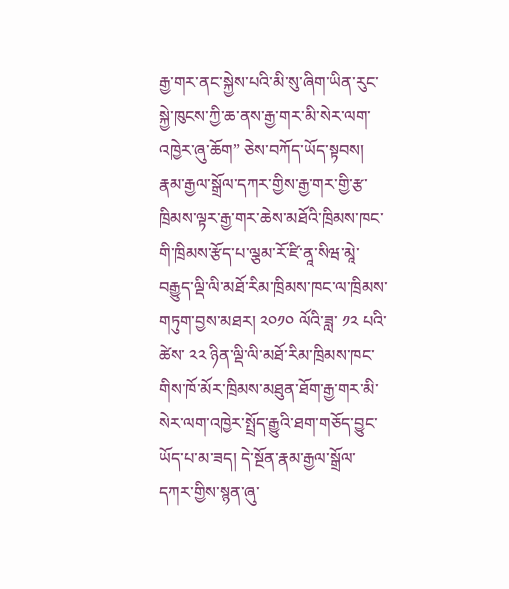རྒྱ་གར་ནང་སྐྱེས་པའི་མི་སུ་ཞིག་ཡིན་རུང་སྐྱེ་ཁུངས་ཀྱི་ཆ་ནས་རྒྱ་གར་མི་སེར་ལག་འཁྱེར་ཞུ་ཆོག” ཅེས་བཀོད་ཡོད་སྟབས། རྣམ་རྒྱལ་སྒྲོལ་དཀར་གྱིས་རྒྱ་གར་གྱི་རྩ་ཁྲིམས་ལྟར་རྒྱ་གར་ཆེས་མཐོའི་ཁྲིམས་ཁང་གི་ཁྲིམས་རྩོད་པ་ལྕམ་རོ་ཛི་ནཱ་སིཝ་མཱེ་བརྒྱུད་ལྡི་ལི་མཐོ་རིམ་ཁྲིམས་ཁང་ལ་ཁྲིམས་གཏུག་བྱས་མཐར། ༢༠༡༠ ལོའི་ཟླ་ ༡༢ པའི་ཚེས་ ༢༢ ཉིན་ལྡི་ལི་མཐོ་རིམ་ཁྲིམས་ཁང་གིས་ཁོ་མོར་ཁྲིམས་མཐུན་ཐོག་རྒྱ་གར་མི་སེར་ལག་འཁྱེར་སྤྲོད་རྒྱུའི་ཐག་གཅོད་བྱུང་ཡོད་པ་མ་ཟད། དེ་སྔོན་རྣམ་རྒྱལ་སྒྲོལ་དཀར་གྱིས་སྙན་ཞུ་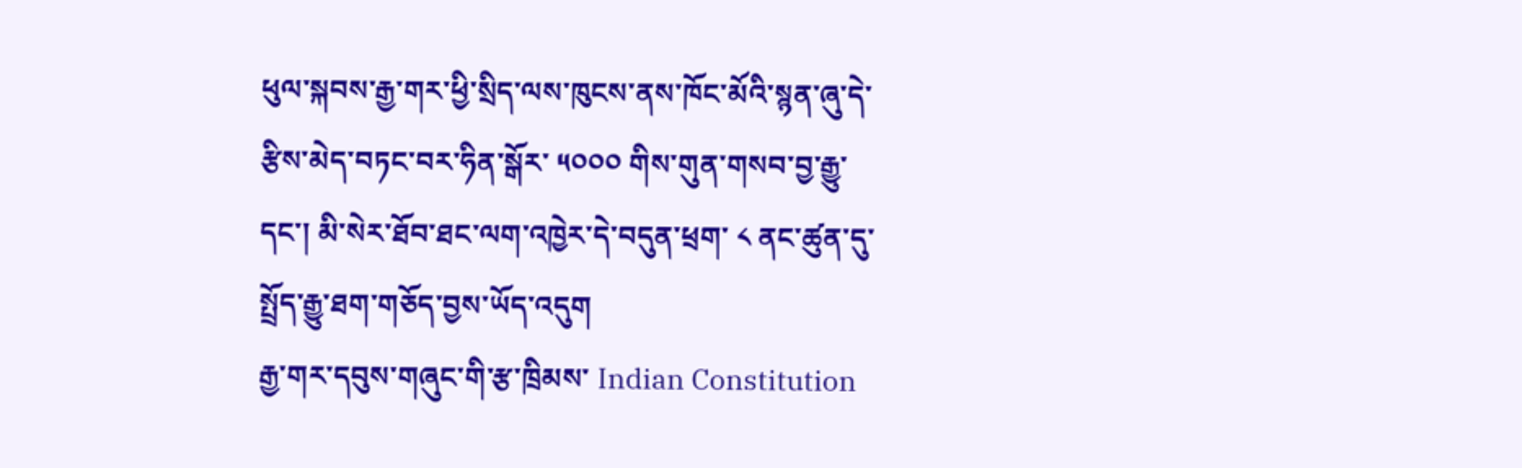ཕུལ་སྐབས་རྒྱ་གར་ཕྱི་སྲིད་ལས་ཁུངས་ནས་ཁོང་མོའི་སྙན་ཞུ་དེ་རྩིས་མེད་བཏང་བར་ཧིན་སྒོར་ ༥༠༠༠ གིས་གུན་གསབ་བྱ་རྒྱུ་དང་། མི་སེར་ཐོབ་ཐང་ལག་འཁྱེར་དེ་བདུན་ཕྲག་ ༨ ནང་ཚུན་དུ་སྤྲོད་རྒྱུ་ཐག་གཅོད་བྱས་ཡོད་འདུག
རྒྱ་གར་དབུས་གཞུང་གི་རྩ་ཁྲིམས་ Indian Constitution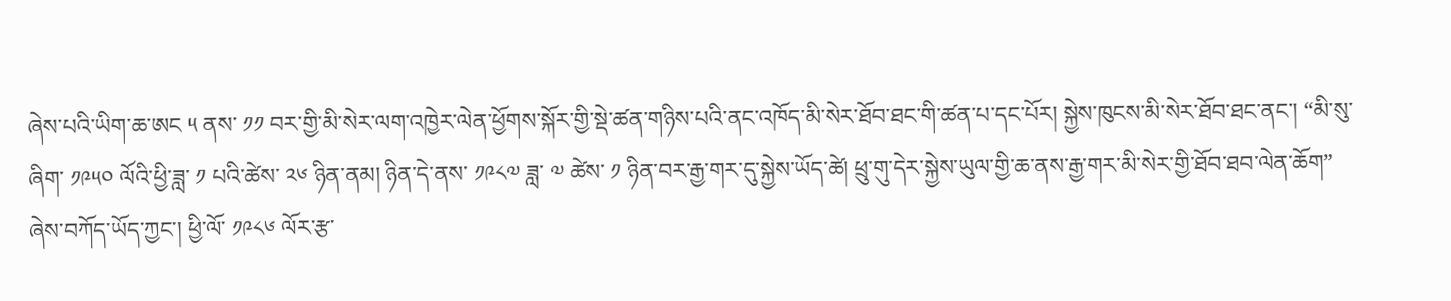ཞེས་པའི་ཡིག་ཆ་ཨང ༥ ནས་ ༡༡ བར་གྱི་མི་སེར་ལག་འཁྱེར་ལེན་ཕྱོགས་སྐོར་གྱི་སྡེ་ཚན་གཉིས་པའི་ནང་འཁོད་མི་སེར་ཐོབ་ཐང་གི་ཚན་པ་དང་པོར། སྐྱེས་ཁུངས་མི་སེར་ཐོབ་ཐང་ནང་། “མི་སུ་ཞིག་ ༡༩༥༠ ལོའི་ཕྱི་ཟླ་ ༡ པའི་ཚེས་ ༢༦ ཉིན་ནམ། ཉིན་དེ་ནས་ ༡༩༨༧ ཟླ་ ༧ ཚེས་ ༡ ཉིན་བར་རྒྱ་གར་དུ་སྐྱེས་ཡོད་ཚེ། ཕྲུ་གུ་དེར་སྐྱེས་ཡུལ་གྱི་ཆ་ནས་རྒྱ་གར་མི་སེར་གྱི་ཐོབ་ཐབ་ལེན་ཆོག” ཞེས་བཀོད་ཡོད་ཀྱང་། ཕྱི་ལོ་ ༡༩༨༦ ལོར་རྩ་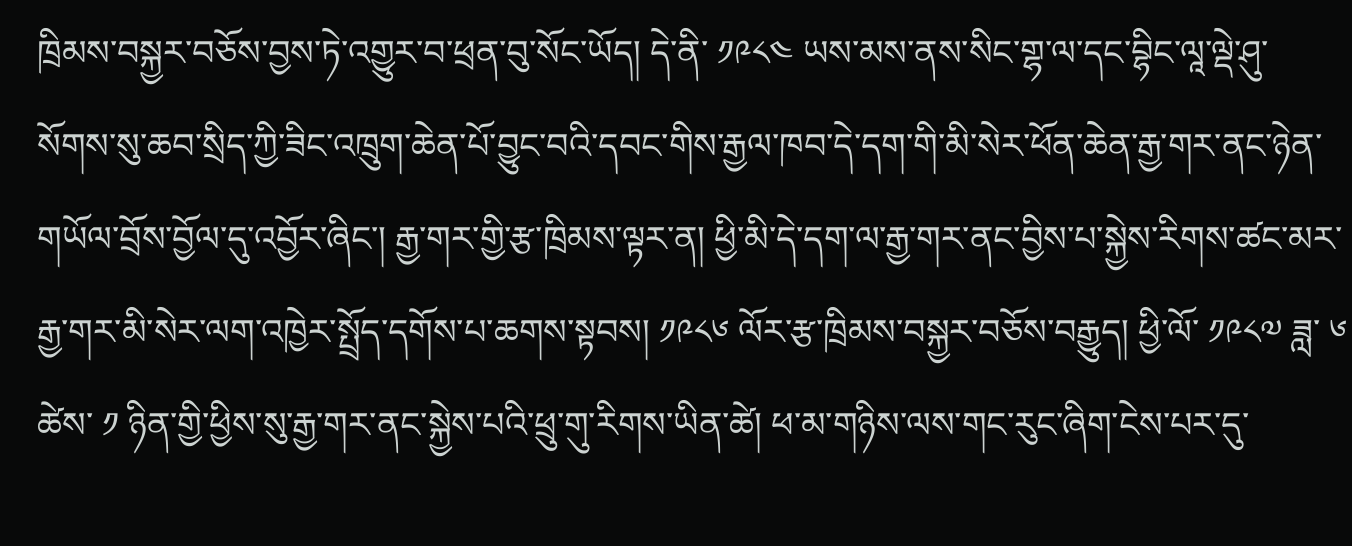ཁྲིམས་བསྐྱར་བཅོས་བྱས་ཏེ་འགྱུར་བ་ཕྲན་བུ་སོང་ཡོད། དེ་ནི་ ༡༩༨༤ ཡས་མས་ནས་སིང་གྷ་ལ་དང་བྷིང་ལཱ་ལྡེ་ཤུ་སོགས་སུ་ཆབ་སྲིད་ཀྱི་ཟིང་འཁྲུག་ཆེན་པོ་བྱུང་བའི་དབང་གིས་རྒྱལ་ཁབ་དེ་དག་གི་མི་སེར་ཕོན་ཆེན་རྒྱ་གར་ནང་ཉེན་གཡོལ་བྲོས་བྱོལ་དུ་འབྱོར་ཞིང་། རྒྱ་གར་གྱི་རྩ་ཁྲིམས་ལྟར་ན། ཕྱི་མི་དེ་དག་ལ་རྒྱ་གར་ནང་བྱིས་པ་སྐྱེས་རིགས་ཚང་མར་རྒྱ་གར་མི་སེར་ལག་འཁྱེར་སྤྲོད་དགོས་པ་ཆགས་སྟབས། ༡༩༨༦ ལོར་རྩ་ཁྲིམས་བསྐྱར་བཅོས་བརྒྱུད། ཕྱི་ལོ་ ༡༩༨༧ ཟླ་ ༦ ཚེས་ ༡ ཉིན་གྱི་ཕྱིས་སུ་རྒྱ་གར་ནང་སྐྱེས་པའི་ཕྲུ་གུ་རིགས་ཡིན་ཚེ། ཕ་མ་གཉིས་ལས་གང་རུང་ཞིག་ངེས་པར་དུ་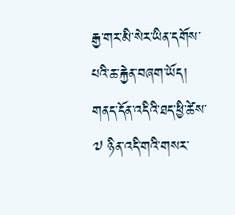རྒྱ་གར་མི་སེར་ཡིན་དགོས་པའི་ཆ་རྐྱེན་བཞག་ཡོད།
གནད་དོན་འདིའི་ཐད་ཕྱི་ཚེས་ ༧ ཉིན་འདི་གའི་གསར་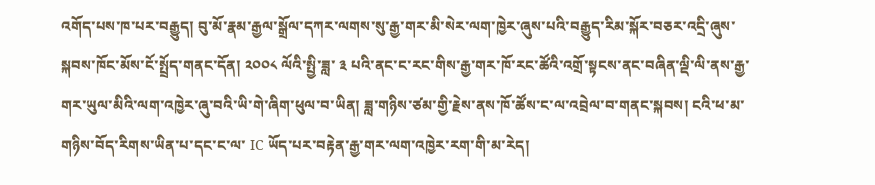འགོད་པས་ཁ་པར་བརྒྱུད། བུ་མོ་རྣམ་རྒྱལ་སྒྲོལ་དཀར་ལགས་སུ་རྒྱ་གར་མི་སེར་ལག་ཁྱེར་ཞུས་པའི་བརྒྱུད་རིམ་སྐོར་བཅར་འདྲི་ཞུས་སྐབས་ཁོང་མོས་ངོ་སྤྲོད་གནང་དོན། ༢༠༠༨ ལོའི་སྤྱི་ཟླ་ ༣ པའི་ནང་ང་རང་གིས་རྒྱ་གར་ཁོ་རང་ཚོའི་འགྲོ་སྟངས་ནང་བཞིན་ལྡི་ལི་ནས་རྒྱ་གར་ཡུལ་མིའི་ལག་འཁྱེར་ཞུ་བའི་ཡི་གེ་ཞིག་ཕུལ་བ་ཡིན། ཟླ་གཉིས་ཙམ་གྱི་རྗེས་ནས་ཁོ་ཚོས་ང་ལ་འབྲེལ་བ་གནང་སྐབས། ངའི་ཕ་མ་གཉིས་བོད་རིགས་ཡིན་པ་དང་ང་ལ་ IC ཡོད་པར་བརྟེན་རྒྱ་གར་ལག་འཁྱེར་རག་གི་མ་རེད།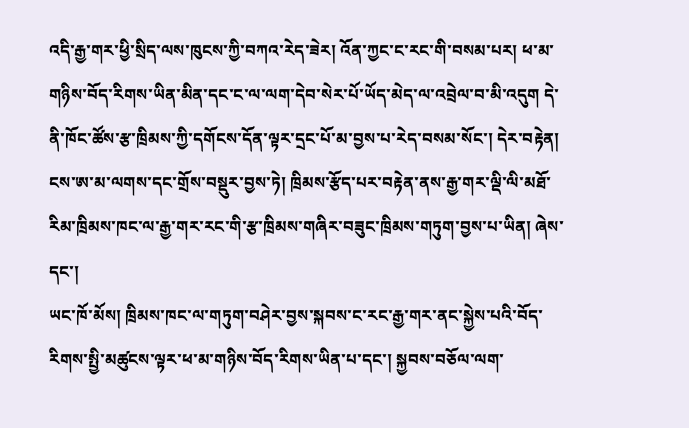འདི་རྒྱ་གར་ཕྱི་སྲིད་ལས་ཁུངས་ཀྱི་བཀའ་རེད་ཟེར། འོན་ཀྱང་ང་རང་གི་བསམ་པར། ཕ་མ་གཉིས་བོད་རིགས་ཡིན་མིན་དང་ང་ལ་ལག་དེབ་སེར་པོ་ཡོད་མེད་ལ་འབྲེལ་བ་མི་འདུག དེ་ནི་ཁོང་ཚོས་རྩ་ཁྲིམས་ཀྱི་དགོངས་དོན་ལྟར་དྲང་པོ་མ་བྱས་པ་རེད་བསམ་སོང་། དེར་བརྟེན། ངས་ཨ་མ་ལགས་དང་གྲོས་བསྡུར་བྱས་ཏེ། ཁྲིམས་རྩོད་པར་བརྟེན་ནས་རྒྱ་གར་ལྡི་ལི་མཐོ་རིམ་ཁྲིམས་ཁང་ལ་རྒྱ་གར་རང་གི་རྩ་ཁྲིམས་གཞིར་བཟུང་ཁྲིམས་གཏུག་བྱས་པ་ཡིན། ཞེས་དང་།
ཡང་ཁོ་མོས། ཁྲིམས་ཁང་ལ་གཏུག་བཤེར་བྱས་སྐབས་ང་རང་རྒྱ་གར་ནང་སྐྱེས་པའི་བོད་རིགས་སྤྱི་མཚུངས་ལྟར་ཕ་མ་གཉིས་བོད་རིགས་ཡིན་པ་དང་། སྐྱབས་བཅོལ་ལག་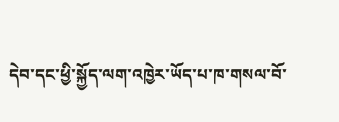དེབ་དང་ཕྱི་སྐྱོད་ལག་འཁྱེར་ཡོད་པ་ཁ་གསལ་བོ་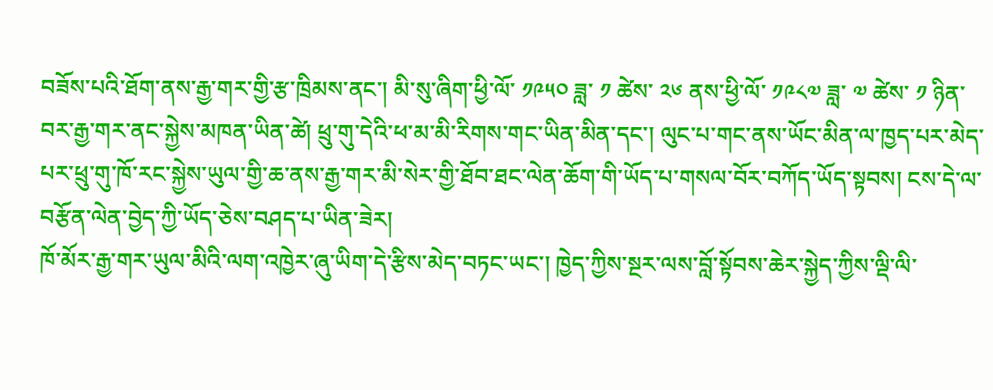བཟོས་པའི་ཐོག་ནས་རྒྱ་གར་གྱི་རྩ་ཁྲིམས་ནང་། མི་སུ་ཞིག་ཕྱི་ལོ་ ༡༩༥༠ ཟླ་ ༡ ཚེས་ ༢༦ ནས་ཕྱི་ལོ་ ༡༩༨༧ ཟླ་ ༧ ཚེས་ ༡ ཉིན་བར་རྒྱ་གར་ནང་སྐྱེས་མཁན་ཡིན་ཚེ། ཕྲུ་གུ་དེའི་ཕ་མ་མི་རིགས་གང་ཡིན་མིན་དང་། ལུང་པ་གང་ནས་ཡོང་མིན་ལ་ཁྱད་པར་མེད་པར་ཕྲུ་གུ་ཁོ་རང་སྐྱེས་ཡུལ་གྱི་ཆ་ནས་རྒྱ་གར་མི་སེར་གྱི་ཐོབ་ཐང་ལེན་ཆོག་གི་ཡོད་པ་གསལ་བོར་བཀོད་ཡོད་སྟབས། ངས་དེ་ལ་བརྩོན་ལེན་བྱེད་ཀྱི་ཡོད་ཅེས་བཤད་པ་ཡིན་ཟེར།
ཁོ་མོར་རྒྱ་གར་ཡུལ་མིའི་ལག་འཁྱེར་ཞུ་ཡིག་དེ་རྩིས་མེད་བཏང་ཡང་། ཁྱེད་ཀྱིས་སྔར་ལས་བློ་སྟོབས་ཆེར་སྐྱེད་ཀྱིས་ལྡི་ལི་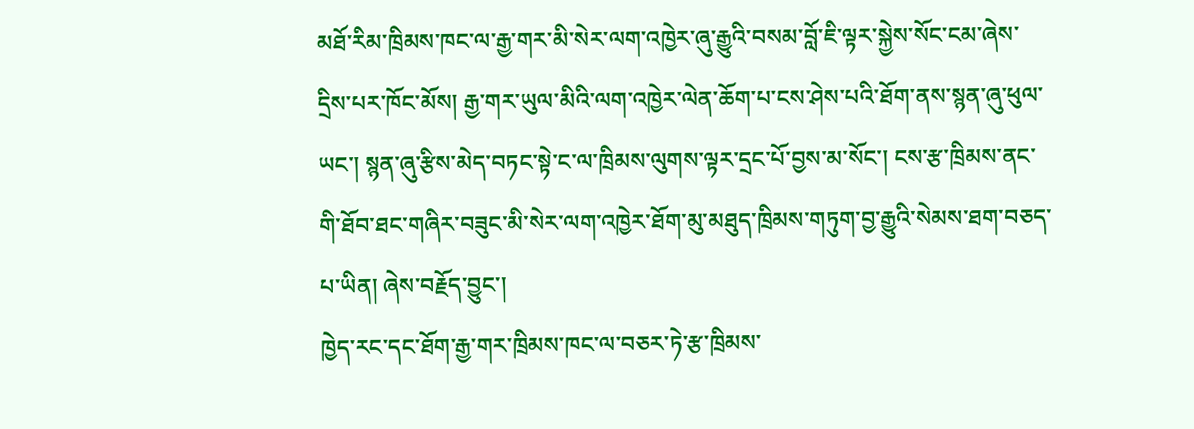མཐོ་རིམ་ཁྲིམས་ཁང་ལ་རྒྱ་གར་མི་སེར་ལག་འཁྱེར་ཞུ་རྒྱུའི་བསམ་བློ་ཇི་ལྟར་སྐྱེས་སོང་ངམ་ཞེས་དྲིས་པར་ཁོང་མོས། རྒྱ་གར་ཡུལ་མིའི་ལག་འཁྱེར་ལེན་ཆོག་པ་ངས་ཤེས་པའི་ཐོག་ནས་སྙན་ཞུ་ཕུལ་ཡང་། སྙན་ཞུ་རྩིས་མེད་བཏང་སྟེ་ང་ལ་ཁྲིམས་ལུགས་ལྟར་དྲང་པོ་བྱས་མ་སོང་། ངས་རྩ་ཁྲིམས་ནང་གི་ཐོབ་ཐང་གཞིར་བཟུང་མི་སེར་ལག་འཁྱེར་ཐོག་མུ་མཐུད་ཁྲིམས་གཏུག་བྱ་རྒྱུའི་སེམས་ཐག་བཅད་པ་ཡིན། ཞེས་བརྗོད་བྱུང་།
ཁྱེད་རང་དང་ཐོག་རྒྱ་གར་ཁྲིམས་ཁང་ལ་བཅར་ཏེ་རྩ་ཁྲིམས་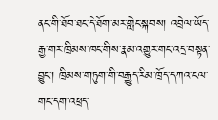ནང་གི་ཐོབ་ཐང་དེ་ཐོག་མར་གླེང་སྐབས། འབྲེལ་ཡོད་རྒྱ་གར་ཁྲིམས་ཁང་གིས་རྣམ་འགྱུར་གང་འདྲ་བསྟན་བྱུང་། ཁྲིམས་གཏུག་གི་བརྒྱུད་རིམ་ཁྲོད་དཀའ་ངལ་གང་དག་འཕྲད་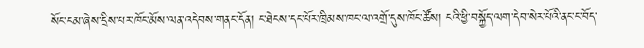སོང་ངམ་ཞེས་དྲིས་པར་ཁོང་མོས་ལན་འདེབས་གནང་དོན། ང་ཐེངས་དང་པོར་ཁྲིམས་ཁང་ལ་འགྲོ་དུས་ཁོང་ཚོས། ངའི་ཕྱི་བསྐྱོད་ལག་དེབ་སེར་པོའི་ནང་ང་བོད་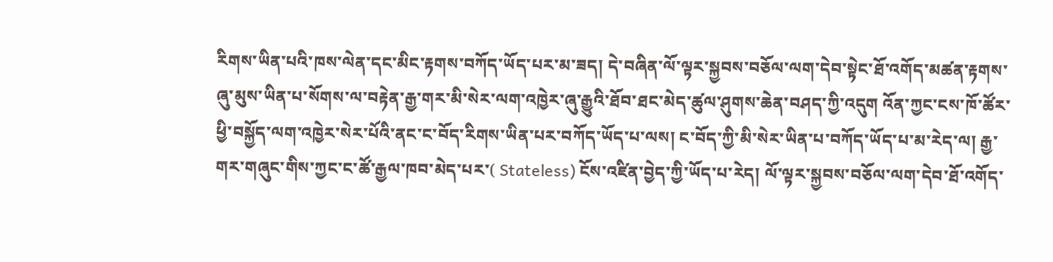རིགས་ཡིན་པའི་ཁས་ལེན་དང་མིང་རྟགས་བཀོད་ཡོད་པར་མ་ཟད། དེ་བཞིན་ལོ་ལྟར་སྐྱབས་བཅོལ་ལག་དེབ་སྟེང་ཐོ་འགོད་མཚན་རྟགས་ཞུ་མུས་ཡིན་པ་སོགས་ལ་བརྟེན་རྒྱ་གར་མི་སེར་ལག་འཁྱེར་ཞུ་རྒྱུའི་ཐོབ་ཐང་མེད་ཚུལ་ཤུགས་ཆེན་བཤད་ཀྱི་འདུག འོན་ཀྱང་ངས་ཁོ་ཚོར་ཕྱི་བསྐྱོད་ལག་འཁྱེར་སེར་པོའི་ནང་ང་བོད་རིགས་ཡིན་པར་བཀོད་ཡོད་པ་ལས། ང་བོད་ཀྱི་མི་སེར་ཡིན་པ་བཀོད་ཡོད་པ་མ་རེད་ལ། རྒྱ་གར་གཞུང་གིས་ཀྱང་ང་ཚོ་རྒྱལ་ཁབ་མེད་པར་( Stateless) ངོས་འཛིན་བྱེད་ཀྱི་ཡོད་པ་རེད། ལོ་ལྟར་སྐྱབས་བཅོལ་ལག་དེབ་ཐོ་འགོད་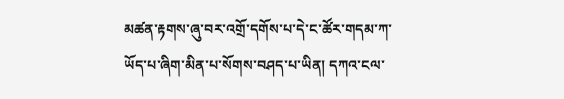མཚན་རྟགས་ཞུ་བར་འགྲོ་དགོས་པ་དེ་ང་ཚོར་གདམ་ཀ་ཡོད་པ་ཞིག་མིན་པ་སོགས་བཤད་པ་ཡིན། དཀའ་ངལ་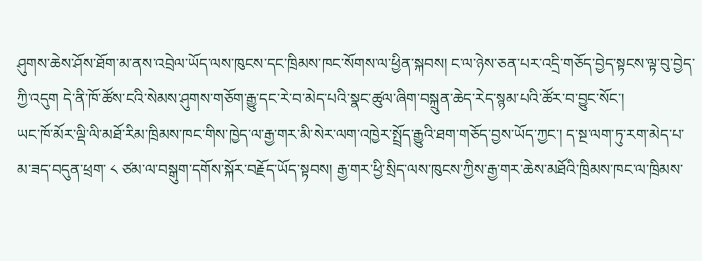ཤུགས་ཆེས་ཤོས་ཐོག་མ་ནས་འབྲེལ་ཡོད་ལས་ཁུངས་དང་ཁྲིམས་ཁང་སོགས་ལ་ཕྱིན་སྐབས། ང་ལ་ཉེས་ཅན་པར་འདྲི་གཅོད་བྱེད་སྟངས་ལྟ་བུ་བྱེད་ཀྱི་འདུག དེ་ནི་ཁོ་ཚོས་ངའི་སེམས་ཤུགས་གཅོག་རྒྱུ་དང་རེ་བ་མེད་པའི་སྣང་ཚུལ་ཞིག་བསྐྲུན་ཆེད་རེད་སྙམ་པའི་ཚོར་བ་བྱུང་སོང་།
ཡང་ཁོ་མོར་ལྡི་ལི་མཐོ་རིམ་ཁྲིམས་ཁང་གིས་ཁྱེད་ལ་རྒྱ་གར་མི་སེར་ལག་འཁྱེར་སྤྲོད་རྒྱུའི་ཐག་གཅོད་བྱས་ཡོད་ཀྱང་། ད་སྔ་ལག་ཏུ་རག་མེད་པ་མ་ཟད་བདུན་ཕྲག་ ༨ ཙམ་ལ་བསྒུག་དགོས་སྐོར་བརྗོད་ཡོད་སྟབས། རྒྱ་གར་ཕྱི་སྲིད་ལས་ཁུངས་ཀྱིས་རྒྱ་གར་ཆེས་མཐོའི་ཁྲིམས་ཁང་ལ་ཁྲིམས་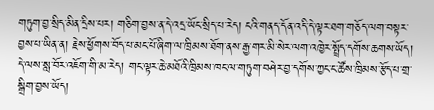གཏུག་བྱ་སྲིད་མིན་དྲིས་པར། གཅིག་བྱས་ན་དེ་འདྲ་ཡོང་སྲིད་པ་རེད། ངའི་གནད་དོན་འདི་དེ་ལྟར་ཐག་གཅོད་ལག་བསྟར་བྱས་པ་ཡིན་ན། རྗེས་ཕྱོགས་བོད་པ་མང་པོ་ཞིག་ལ་ཁྲིམས་ཐོག་ནས་རྒྱ་གར་མི་སེར་ལག་འཁྱེར་སྤྲོད་དགོས་ཆགས་ཡོད། དེ་ལས་སླ་བོར་འཇོག་གི་མ་རེད། གང་ལྟར་ཆེ་མཐོའི་ཁྲིམས་ཁང་ལ་གཏུག་བཤེར་བྱ་དགོས་ཀྱང་ང་ཚོས་ཁྲིམས་རྩོད་པ་གྲ་སྒྲིག་བྱས་ཡོད།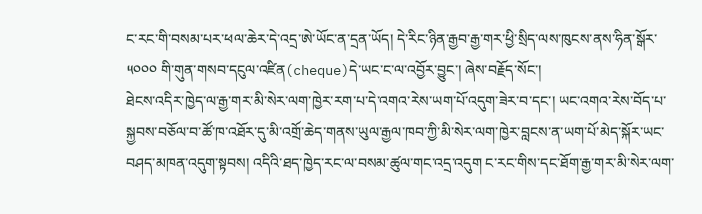ང་རང་གི་བསམ་པར་ཕལ་ཆེར་དེ་འདྲ་ཨེ་ཡོང་ན་དྲན་ཡོད། དེ་རིང་ཉིན་རྒྱབ་རྒྱ་གར་ཕྱི་སྲིད་ལས་ཁུངས་ནས་ཧིན་སྒོར་ ༥༠༠༠ གི་གུན་གསབ་དངུལ་འཛིན(cheque)དེ་ཡང་ང་ལ་འབྱོར་བྱུང་། ཞེས་བརྗོད་སོང་།
ཐེངས་འདིར་ཁྱེད་ལ་རྒྱ་གར་མི་སེར་ལག་ཁྱེར་རག་པ་དེ་འགའ་རེས་ཡག་པོ་འདུག་ཟེར་བ་དང་། ཡང་འགའ་རེས་བོད་པ་སྐྱབས་བཅོལ་བ་ཚོ་ཁ་འཐོར་དུ་མི་འགྲོ་ཆེད་གནས་ཡུལ་རྒྱལ་ཁབ་ཀྱི་མི་སེར་ལག་ཁྱེར་བླངས་ན་ཡག་པོ་མེད་སྐོར་ཡང་བཤད་མཁན་འདུག་སྟབས། འདིའི་ཐད་ཁྱེད་རང་ལ་བསམ་ཚུལ་གང་འདྲ་འདུག ང་རང་གིས་དང་ཐོག་རྒྱ་གར་མི་སེར་ལག་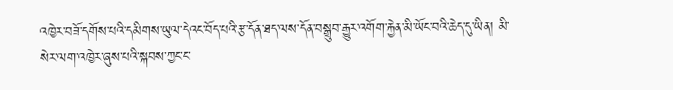འཁྱེར་བཟོ་དགོས་པའི་དམིགས་ཡུལ་དེའང་བོད་པའི་རྩ་དོན་ཐད་ལས་དོན་བསྒྲུབ་རྒྱུར་འགོག་རྐྱེན་མི་ཡོང་བའི་ཆེད་དུ་ཡིན། མི་སེར་ལག་འཁྱེར་ཞུས་པའི་སྐབས་ཀྱང་ང་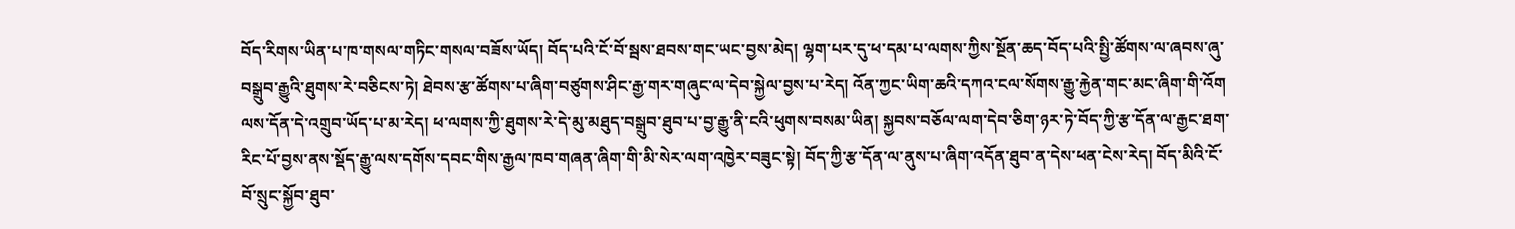བོད་རིགས་ཡིན་པ་ཁ་གསལ་གཏིང་གསལ་བཟོས་ཡོད། བོད་པའི་ངོ་བོ་སྦས་ཐབས་གང་ཡང་བྱས་མེད། ལྷག་པར་དུ་ཕ་དམ་པ་ལགས་ཀྱིས་སྔོན་ཆད་བོད་པའི་སྤྱི་ཚོགས་ལ་ཞབས་ཞུ་བསྒྲུབ་རྒྱུའི་ཐུགས་རེ་བཅིངས་ཏེ། ཐེབས་རྩ་ཚོགས་པ་ཞིག་བཙུགས་ཤིང་རྒྱ་གར་གཞུང་ལ་དེབ་སྐྱེལ་བྱས་པ་རེད། འོན་ཀྱང་ཡིག་ཆའི་དཀའ་ངལ་སོགས་རྒྱུ་རྐྱེན་གང་མང་ཞིག་གི་འོག ལས་དོན་དེ་འགྲུབ་ཡོད་པ་མ་རེད། ཕ་ལགས་ཀྱི་ཐུགས་རེ་དེ་མུ་མཐུད་བསྒྲུབ་ཐུབ་པ་བྱ་རྒྱུ་ནི་ངའི་ཕུགས་བསམ་ཡིན། སྐྱབས་བཅོལ་ལག་དེབ་ཅིག་ཉར་ཏེ་བོད་ཀྱི་རྩ་དོན་ལ་རྒྱང་ཐག་རིང་པོ་བྱས་ནས་སྡོད་རྒྱུ་ལས་དགོས་དབང་གིས་རྒྱལ་ཁབ་གཞན་ཞིག་གི་མི་སེར་ལག་འཁྱེར་བཟུང་སྟེ། བོད་ཀྱི་རྩ་དོན་ལ་ནུས་པ་ཞིག་འདོན་ཐུབ་ན་དེས་ཕན་ངེས་རེད། བོད་མིའི་ངོ་བོ་སྲུང་སྐྱོབ་ཐུབ་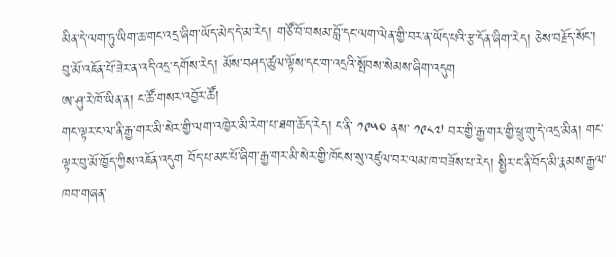མིན་དེ་ལག་ཏུ་ཡིག་ཆ་གང་འདྲ་ཞིག་ཡོད་མེད་དེ་མ་རེད། གཙོ་བོ་བསམ་བློ་དང་ལག་ལེན་གྱི་བར་ན་ཡོད་པའི་རྩ་དོན་ཞིག་རེད། ཅེས་བརྗོད་སོང་།
བུ་མོ་འཇོན་པོ་ཟེར་ན་འདི་འདྲ་དགོས་རེད། མོས་བཤད་ཚུལ་ལྟོས་དང་ག་འདྲའི་སྤོབས་སེམས་ཞིག་འདུག
ཨ་ཤུ་རེ་ཁོ་ཡིན་ན། ང་ཚོ་གསར་འབྱོར་ཚོ།
གང་ལྟར་ང་ལ་ནི་རྒྱ་གར་མི་སེར་གྱི་ལག་འཁྱེར་མི་རེག་པ་ཐག་ཆོད་རེད། ང་ནི་ ༡༩༥༠ ནས་ ༡༩༨༧ བར་གྱི་རྒྱ་གར་གྱི་ཕྲུ་གུ་དེ་འདྲ་མིན། གང་ལྟར་བུ་མོ་ཁྱོད་ཀྱིས་འཇོན་འདུག བོད་པ་མང་པོ་ཞིག་རྒྱ་གར་མི་སེར་གྱི་ཁོངས་སུ་འཛུལ་བར་ལམ་ཁ་བཟོས་པ་རེད། སྤྱིར་ང་ནི་བོད་མི་རྣམས་རྒྱལ་ཁབ་གཞན་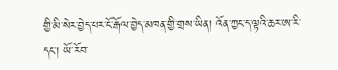གྱི་མི་སེར་བྱེད་པར་ངོ་རྒོལ་བྱེད་མཁན་གྱི་གྲས་ཡིན། འོན་ཀྱང་ད་ལྟའི་ཆར་ཨ་རི་དང་། ཡོ་རོབ་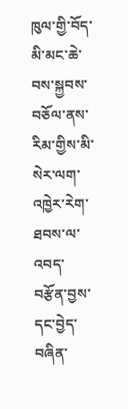ཁུལ་གྱི་བོད་མི་མང་ཆེ་བས་སྐྱབས་བཅོལ་ནས་རིམ་གྱིས་མི་སེར་ལག་འཁྱེར་རེག་ཐབས་ལ་འབད་བརྩོན་བྱས་དང་བྱེད་བཞིན་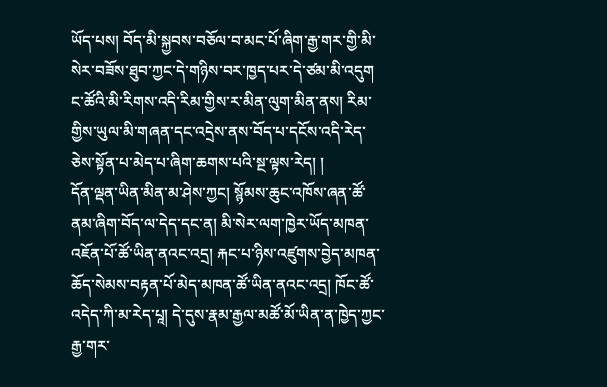ཡོད་པས། བོད་མི་སྐྱབས་བཅོལ་བ་མང་པོ་ཞིག་རྒྱ་གར་གྱི་མི་སེར་བཟོས་ཐུབ་ཀྱང་དེ་གཉིས་བར་ཁྱད་པར་དེ་ཙམ་མི་འདུག ང་ཚོའི་མི་རིགས་འདི་རིམ་གྱིས་ར་མིན་ལུག་མིན་ནས། རིམ་གྱིས་ཡུལ་མི་གཞན་དང་འདྲེས་ནས་བོད་པ་དངོས་འདི་རེད་ཅེས་སྟོན་པ་མེད་པ་ཞིག་ཆགས་པའི་སྔ་ལྟས་རེད། །
དོན་ལྡན་ཡིན་མིན་མ་ཤེས་ཀྱང། སྙོམས་ཆུང་འཁོས་ཞན་ཚོ་ནམ་ཞིག་བོད་ལ་དེད་དང་ན། མི་སེར་ལག་ཁྱེར་ཡོད་མཁན་འཇོན་པོ་ཚོ་ཡིན་ནའང་འདྲ། རྐང་པ་ཉིས་འཛུགས་བྱེད་མཁན་ཆོད་སེམས་བརྟན་པོ་མེད་མཁན་ཚོ་ཡིན་ནའང་འདྲ། ཁོང་ཚོ་འདེད་ཀི་མ་རེད་པཱ། དེ་དུས་རྣམ་རྒྱལ་མཚོ་མོ་ཡིན་ན་ཁྱེད་ཀྱང་རྒྱ་གར་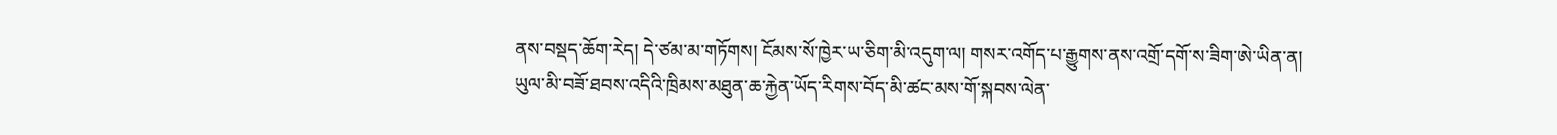ནས་བསྡད་ཆོག་རེད། དེ་ཙམ་མ་གཏོགས། ངོམས་སོ་ཁྱེར་ཡ་ཅིག་མི་འདུག་ལ། གསར་འགོད་པ་རྒྱུགས་ནས་འགྲོ་དགོ་ས་ཟིག་ཨེ་ཡིན་ན།
ཡུལ་མི་བཟོ་ཐབས་འདིའི་ཁྲིམས་མཐུན་ཆ་རྐྱེན་ཡོད་རིགས་བོད་མི་ཚང་མས་གོ་སྐབས་ལེན་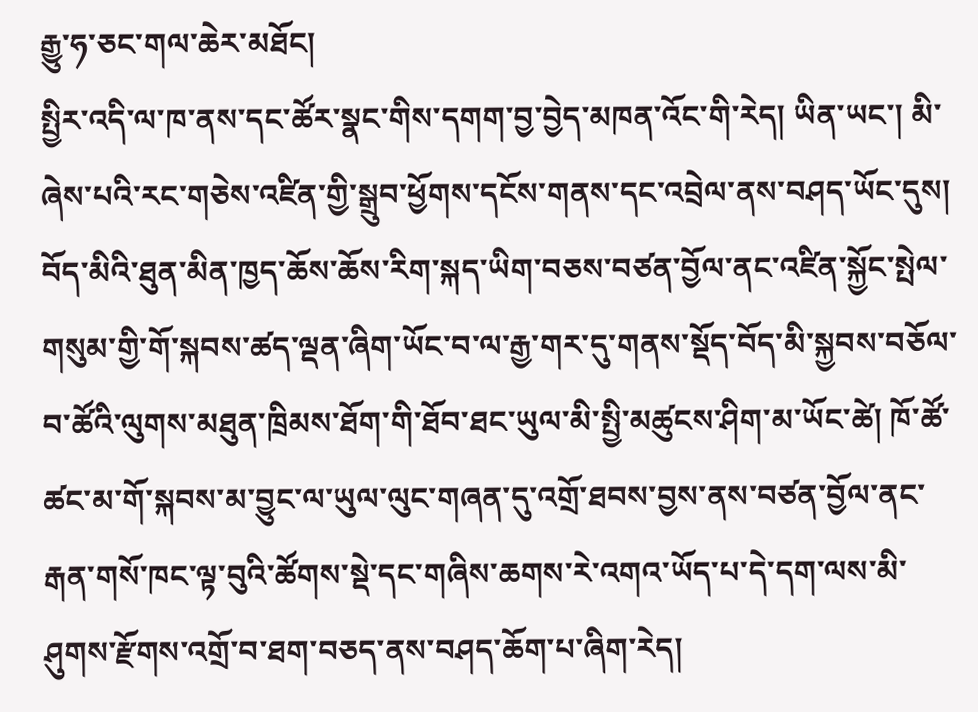རྒྱུ་ཧ་ཅང་གལ་ཆེར་མཐོང།
སྤྱིར་འདི་ལ་ཁ་ནས་དང་ཚོར་སྣང་གིས་དགག་བྱ་བྱེད་མཁན་འོང་གི་རེད། ཡིན་ཡང་། མི་ཞེས་པའི་རང་གཅེས་འཛིན་གྱི་སྒྲུབ་ཕྱོགས་དངོས་གནས་དང་འབྲེལ་ནས་བཤད་ཡོང་དུས། བོད་མིའི་ཐུན་མིན་ཁྱད་ཆོས་ཆོས་རིག་སྐད་ཡིག་བཅས་བཙན་བྱོལ་ནང་འཛིན་སྐྱོང་སྤེལ་གསུམ་གྱི་གོ་སྐབས་ཚད་ལྡན་ཞིག་ཡོང་བ་ལ་རྒྱ་གར་དུ་གནས་སྡོད་བོད་མི་སྐྱབས་བཅོལ་བ་ཚོའི་ལུགས་མཐུན་ཁྲིམས་ཐོག་གི་ཐོབ་ཐང་ཡུལ་མི་སྤྱི་མཚུངས་ཤིག་མ་ཡོང་ཚེ། ཁོ་ཚོ་ཚང་མ་གོ་སྐབས་མ་བྱུང་ལ་ཡུལ་ལུང་གཞན་དུ་འགྲོ་ཐབས་བྱས་ནས་བཙན་བྱོལ་ནང་རྒན་གསོ་ཁང་ལྟ་བུའི་ཚོགས་སྡེ་དང་གཞིས་ཆགས་རེ་འགའ་ཡོད་པ་དེ་དག་ལས་མི་ཤུགས་རྫོགས་འགྲོ་བ་ཐག་བཅད་ནས་བཤད་ཆོག་པ་ཞིག་རེད།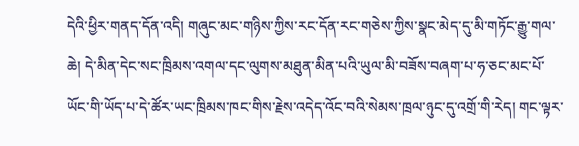དེའི་ཕྱིར་གནད་དོན་འདི། གཞུང་མང་གཉིས་ཀྱིས་རང་དོན་རང་གཅེས་ཀྱིས་སྣང་མེད་དུ་མི་གཏོང་རྒྱུ་གལ་ཆེ། དེ་མིན་དེང་སང་ཁྲིམས་འགལ་དང་ལུགས་མཐུན་མིན་པའི་ཡུལ་མི་བཟོས་བཞག་པ་ཧ་ཅང་མང་པོ་ཡོང་གི་ཡོད་པ་དེ་ཚོར་ཡང་ཁྲིམས་ཁང་གིས་རྗེས་འདེད་འོང་བའི་སེམས་ཁྲལ་ཉུང་དུ་འགྲོ་གི་རེད། གང་ལྟར་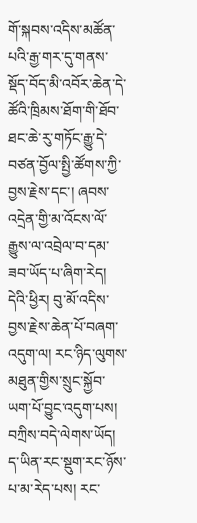གོ་སྐབས་འདིས་མཚོན་པའི་རྒྱ་གར་དུ་གནས་སྡོད་བོད་མི་འབོར་ཆེན་དེ་ཚོའི་ཁྲིམས་ཐོག་གི་ཐོབ་ཐང་ཆེ་རུ་གཏོང་རྒྱུ་དེ་བཙན་བྱོལ་སྤྱི་ཚོགས་ཀྱི་བྱས་རྗེས་དང་། ཞབས་འདྲེན་གྱི་མ་འོངས་ལོ་རྒྱུས་ལ་འབྲེལ་བ་དམ་ཟབ་ཡོད་པ་ཞིག་རེད།
དེའི་ཕྱིར། བུ་མོ་འདིས་བྱས་རྗེས་ཆེན་པོ་བཞག་འདུག་ལ། རང་ཉིད་ལུགས་མཐུན་གྱིས་སྲུང་སྐྱོབ་ཡག་པོ་བྱུང་འདུག་པས། བཀྲིས་བདེ་ལེགས་ཡོད།
ད་ཡིན་རང་སྡུག་རང་ཉོས་པ་མ་རེད་པས། རང་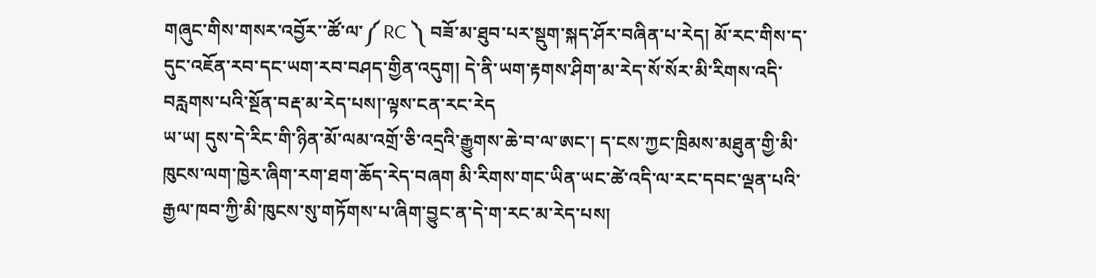གཞུང་གིས་གསར་འབྱོར་་ཚོ་ལ་༼ RC ༽ བཟོ་མ་ཐུབ་པར་སྡུག་སྐད་ཤོར་བཞིན་པ་རེད། མོ་རང་གིས་ད་དུང་འཇོན་རབ་དང་ཡག་རབ་བཤད་གྱིན་འདུག། དེ་ནི་ཡག་རྟགས་ཤིག་མ་རེད་སོ་སོར་མི་རིགས་འདི་བརླགས་པའི་སྔོན་བརྡ་མ་རེད་པས།་ལྟས་ངན་རང་རེད
ཡ་ཡ། དུས་དེ་རིང་གི་ཉིན་མོ་ལམ་འགྲོ་ཅི་འདྲའི་རྒྱུགས་ཆེ་བ་ལ་ཨང་། ད་ངས་ཀྱང་ཁྲིམས་མཐུན་གྱི་མི་ཁུངས་ལག་ཁྱེར་ཞིག་རག་ཐག་ཆོད་རེད་བཞག མི་རིགས་གང་ཡིན་ཡང་ཚེ་འདི་ལ་རང་དབང་ལྡན་པའི་རྒྱལ་ཁབ་ཀྱི་མི་ཁུངས་སུ་གཏོགས་པ་ཞིག་བྱུང་ན་དེ་ག་རང་མ་རེད་པས།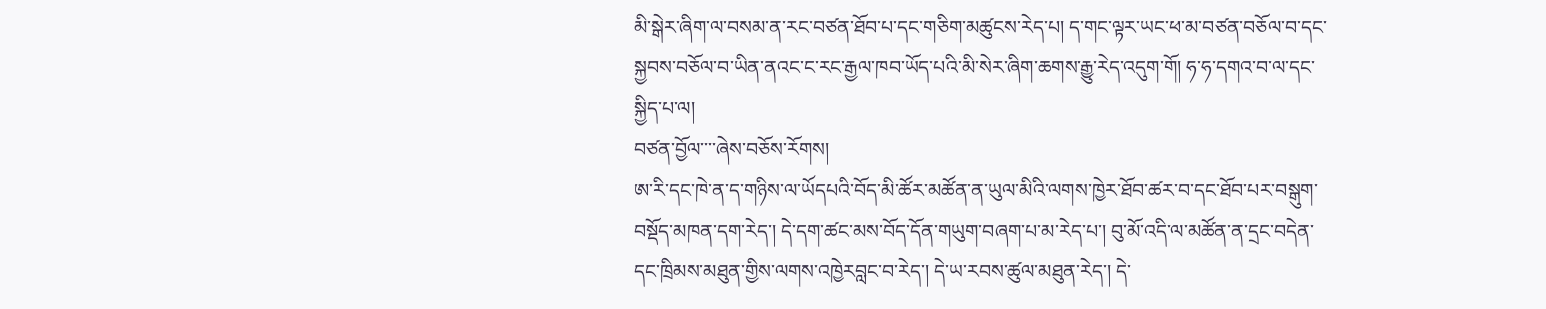མི་སྒེར་ཞིག་ལ་བསམ་ན་རང་བཙན་ཐོབ་པ་དང་གཅིག་མཚུངས་རེད་པ། ད་གང་ལྟར་ཡང་ཕ་མ་བཙན་བཅོལ་བ་དང་སྐྱབས་བཅོལ་བ་ཡིན་ནའང་ང་རང་རྒྱལ་ཁབ་ཡོད་པའི་མི་སེར་ཞིག་ཆགས་རྒྱུ་རེད་འདུག་གོ། ཧ་ཧ་དགའ་བ་ལ་དང་སྐྱིད་པ་ལ།
བཙན་བྱོལ་་་་ཞེས་བཅོས་རོགས།
ཨ་རི་དང་ཁེ་ན་ད་གཉིས་ལ་ཡོདཔའི་བོད་མི་ཚོར་མཚོན་ན་ཡུལ་མིའི་ལགས་ཁྱེར་ཐོབ་ཚར་བ་དང་ཐོབ་པར་བསྒུག་བསྡོད་མཁན་དག་རེད་། དེ་དག་ཚང་མས་བོད་དོན་གཡུག་བཞག་པ་མ་རེད་པ་། བུ་མོ་འདི་ལ་མཚོན་ན་དྲང་བདེན་དང་ཁྲིམས་མཐུན་གྱིས་ལགས་འཁྱེརབླང་བ་རེད་། དེ་ཡ་རབས་ཚུལ་མཐུན་རེད་། དེ་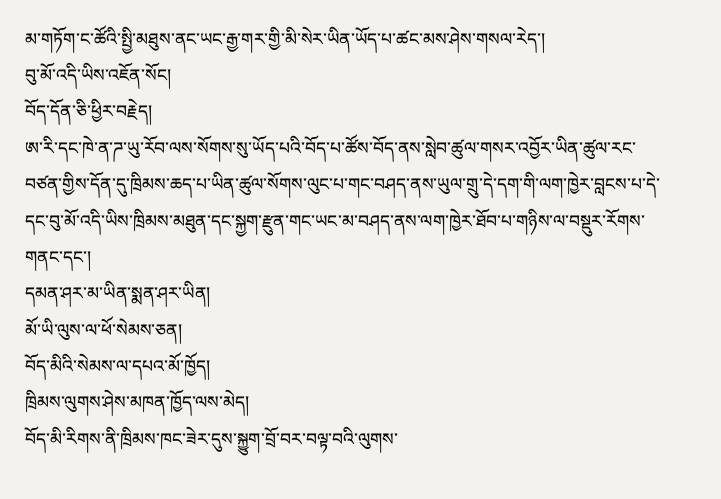མ་གཏོག་ང་ཚོའི་སྤྱི་མཐུས་ནང་ཡང་རྒྱ་གར་གྱི་མི་སེར་ཡིན་ཡོད་པ་ཚང་མས་ཤེས་གསལ་རེད་།
བུ་མོ་འདི་ཡིས་འཇོན་སོང།
བོད་དོན་ཅི་ཕྱིར་བརྗེད།
ཨ་རི་དང་ཁེ་ན་ཌ་ཡུ་རོབ་ལས་སོགས་སུ་ཡོད་པའི་བོད་པ་ཚོས་བོད་ནས་སླེབ་ཚུལ་གསར་འབྱོར་ཡིན་ཚུལ་རང་བཙན་གྱིས་དོན་དུ་ཁྲིམས་ཆད་པ་ཡིན་ཚུལ་སོགས་ལུང་པ་གང་བཤད་ནས་ཡུལ་གྲུ་དེ་དག་གི་ལག་ཁྱེར་བླངས་པ་དེ་དང་བུ་མོ་འདི་ཡིས་ཁྲིམས་མཐུན་དང་སྐྱག་རྫུན་གང་ཡང་མ་བཤད་ནས་ལག་ཁྱེར་ཐོབ་པ་གཉིས་ལ་བསྡུར་རོགས་གནང་དང་།
དམན་ཤར་མ་ཡིན་སྨན་ཤར་ཡིན།
མོ་ཡི་ལུས་ལ་ཕོ་སེམས་ཅན།
བོད་མིའི་སེམས་ལ་དཔའ་མོ་ཁྱོད།
ཁྲིམས་ལུགས་ཤེས་མཁན་ཁྱོད་ལས་མེད།
བོད་མི་རིགས་ནི་ཁྲིམས་ཁང་ཟེར་དུས་སྐྱུག་བྲོ་བར་བལྟ་བའི་ལུགས་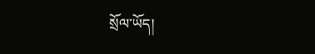སྲོལ་ཡོད།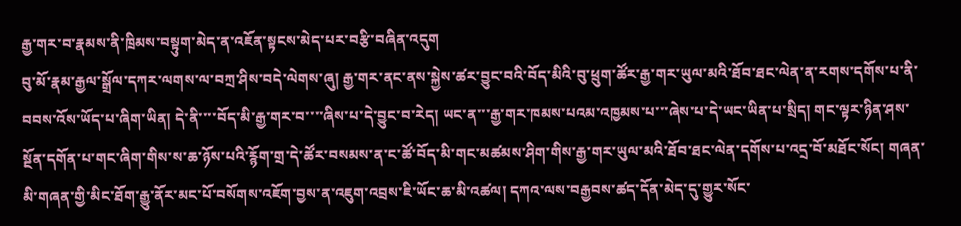རྒྱ་གར་བ་རྣམས་ནི་ཁྲིམས་བསྟུག་མེད་ན་འཇོན་སྟངས་མེད་པར་བརྩི་བཞིན་འདུག
བུ་མོ་རྣམ་རྒྱལ་སྒྲོལ་དཀར་ལགས་ལ་བཀྲ་ཤིས་བདེ་ལེགས་ཞུ། རྒྱ་གར་ནང་ནས་སྐྱེས་ཚར་བྱུང་བའི་བོད་མིའི་བུ་ཕྲུག་ཚོར་རྒྱ་གར་ཡུལ་མའི་ཐོབ་ཐང་ལེན་ན་རགས་དགོས་པ་ནི་བབས་འོས་ཡོད་པ་ཞིག་ཡིན། དེ་ནི་་་་བོད་མི་རྒྱ་གར་བ་་་་ཞིས་པ་དེ་བྱུང་བ་རེད། ཡང་ན་་་རྒྱ་གར་ཁམས་པའམ་འཁྱམས་པ་་་ཞེས་པ་དེ་ཡང་ཡིན་པ་སྲིད། གང་ལྟར་ཉིན་ཤས་སྔོན་དགོན་པ་གང་ཞིག་གིས་ས་ཆ་ཉོས་པའི་རྙོག་གྲ་དེ་ཚོར་བསམས་ན་ང་ཚོ་བོད་མི་གང་མཚམས་ཤིག་གིས་རྒྱ་གར་ཡུལ་མའི་ཐོབ་ཐང་ལེན་དགོས་པ་འདྲ་བོ་མཐོང་སོང། གཞན་མི་གཞན་གྱི་མིང་ཐོག་རྒྱུ་ནོར་མང་པོ་བསོགས་འཇོག་བྱས་ན་འཇུག་འབྲས་ཇི་ཡོང་ཆ་མི་འཚལ། དཀའ་ལས་བརྒྱབས་ཚད་དོན་མེད་དུ་གྱུར་སོང་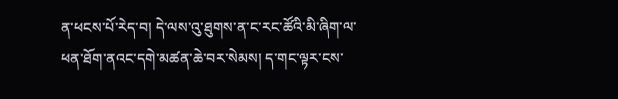ན་ཕངས་པོ་རེད་བ། དེ་ལས་འུ་ཐུགས་ན་ང་རང་ཚོའི་མི་ཞིག་ལ་ཕན་ཐོག་ནའང་དགེ་མཚན་ཆེ་བར་སེམས། ད་གང་ལྟར་ངས་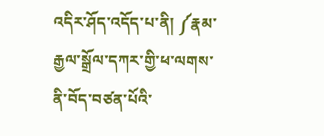འདིར་ཤོད་འདོད་པ་ནི། ༼རྣམ་རྒྱལ་སྒྲོལ་དཀར་གྱི་ཕ་ལགས་ནི་བོད་བཙན་པོའི་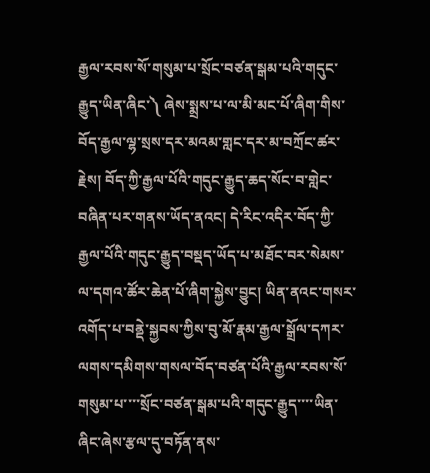རྒྱལ་རབས་སོ་གསུམ་པ་སྲོང་བཙན་སྒམ་པའི་གདུང་རྒྱུད་ཡིན་ཞིང་༽ ཞེས་སྨྲས་པ་ལ་མི་མང་པོ་ཞིག་གིས་བོད་རྒྱལ་ལྷ་སྲས་དར་མའམ་གླང་དར་མ་བཀྲོང་ཚར་རྗེས། བོད་ཀྱི་རྒྱལ་པོའི་གདུང་རྒྱུད་ཆད་སོང་བ་གླེང་བཞིན་པར་གནས་ཡོད་ནའང། དེ་རིང་འདིར་བོད་ཀྱི་རྒྱལ་པོའི་གདུང་རྒྱུད་བསྡད་ཡོད་པ་མཐོང་བར་སེམས་ལ་དགའ་ཚོར་ཆེན་པོ་ཞིག་སྐྱེས་བྱུང། ཡིན་ནའང་གསར་འགོད་པ་བནྡེ་སྐྱབས་ཀྱིས་བུ་མོ་རྣམ་རྒྱལ་སྒྲོལ་དཀར་ལགས་དམིགས་གསལ་བོད་བཙན་པོའི་རྒྱལ་རབས་སོ་གསུམ་པ་་་་སྲོང་བཙན་སྒམ་པའི་གདུང་རྒྱུད་་་་ཡིན་ཞིང་ཞེས་རྩལ་དུ་བཏོན་ནས་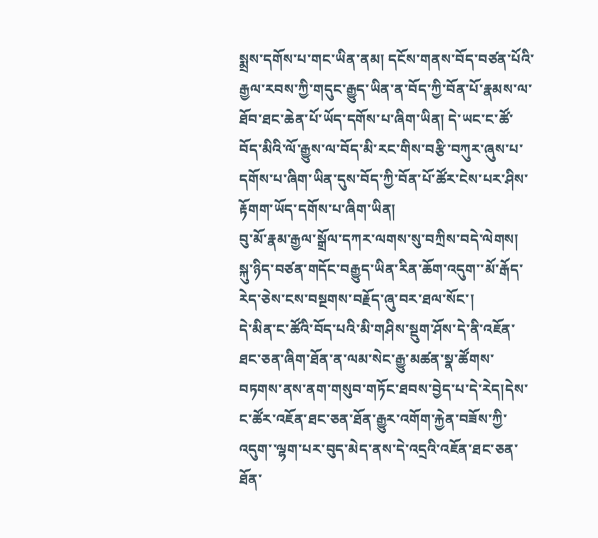སྨྲས་དགོས་པ་གང་ཡིན་ནམ། དངོས་གནས་བོད་བཙན་པོའི་རྒྱལ་རབས་ཀྱི་གདུང་རྒྱུད་ཡིན་ན་བོད་ཀྱི་བོན་པོ་རྣམས་ལ་ཐོབ་ཐང་ཆེན་པོ་ཡོད་དགོས་པ་ཞིག་ཡིན། དེ་ཡང་ང་ཚོ་བོད་མིའི་ལོ་རྒྱུས་ལ་བོད་མི་རང་གིས་བརྩི་བཀུར་ཞུས་པ་དགོས་པ་ཞིག་ཡིན་དུས་བོད་ཀྱི་བོན་པོ་ཚོར་ངེས་པར་ཤིས་རྟོགག་ཡོད་དགོས་པ་ཞིག་ཡིན།
བུ་མོ་རྣམ་རྒྱལ་སྒྲོལ་དཀར་ལགས་སུ་བཀྲིས་བདེ་ལེགས།
སྐུ་ཉིད་བཙན་གདོང་བརྒྱུད་ཡིན་རིན་ཆོག་འདུག་་མོ་རྒོད་རེད་ཅེས་ངས་བསྔགས་བརྗོད་ཞུ་བར་ཐལ་སོང་།
དེ་མིན་ང་ཚོའི་བོད་པའི་མི་གཤིས་སྡུག་ཤོས་དེ་ནི་འཇོན་ཐང་ཅན་ཞིག་ཐོན་ན་ལམ་སེང་རྒྱུ་མཚན་སྣ་ཚོགས་བཏགས་ནས་ནག་གསུབ་གཏོང་ཐབས་བྱེད་པ་དེ་རེད།དེས་ང་ཚོར་འཇོན་ཐང་ཅན་ཐོན་རྒྱུར་འགོག་རྐྱེན་བཟོས་ཀྱི་འདུག་་ལྷག་པར་བུད་མེད་ནས་དེ་འདྲའི་འཇོན་ཐང་ཅན་ཐོན་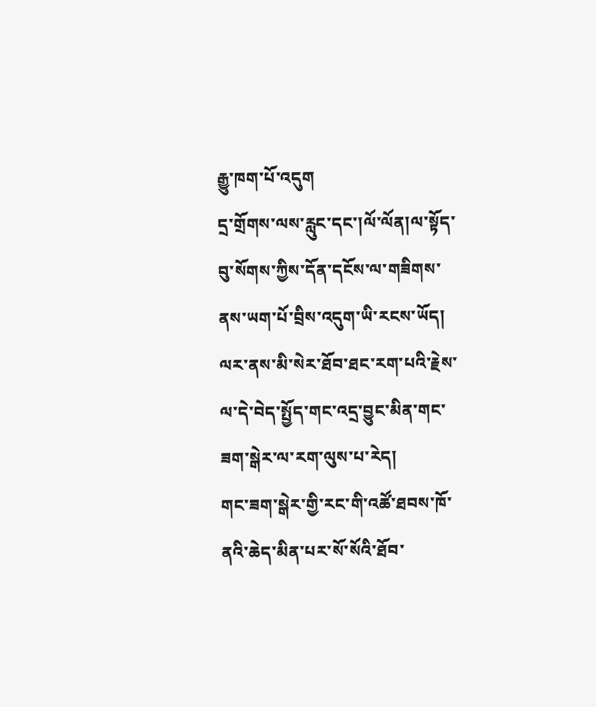རྒྱུ་ཁག་པོ་འདུག
དྲ་གྲོགས་ལས་རླུང་དང་།ལོ་ལོན།ལ་སྟོད་བུ་སོགས་ཀྱིས་དོན་དངོས་ལ་གཟིགས་ནས་ཡག་པོ་བྲིས་འདུག་ཡི་རངས་ཡོད།
ལར་ནས་མི་སེར་ཐོབ་ཐང་རག་པའི་རྗེས་ལ་དེ་བེད་སྤྱོད་གང་འདྲ་བྱུང་མིན་གང་ཟག་སྒེར་ལ་རག་ལུས་པ་རེད།
གང་ཟག་སྒེར་གྱི་རང་གི་འཚོ་ཐབས་ཁོ་ནའི་ཆེད་མིན་པར་སོ་སོའི་ཐོབ་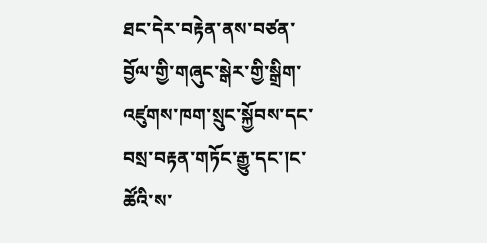ཐང་དེར་བརྟེན་ནས་བཙན་བྱོལ་གྱི་གཞུང་སྒེར་གྱི་སྒྲིག་འཛུགས་ཁག་སྲུང་སྐྱོབས་དང་བསྲ་བརྟན་གཏོང་རྒྱུ་དང་།ང་ཚོའི་ས་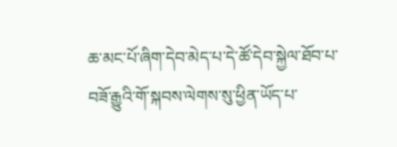ཆ་མང་པོ་ཞིག་དེབ་མེད་པ་དེ་ཚོ་དེབ་སྐྱེལ་ཐོབ་པ་བཟོ་རྒྱུའི་གོ་སྐབས་ལེགས་སུ་ཕྱིན་ཡོད་པ་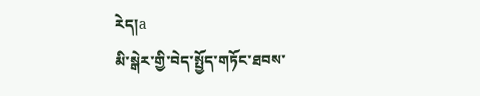རེད།a
མི་སྒེར་གྱི་བེད་སྤྱོད་གཏོང་ཐབས་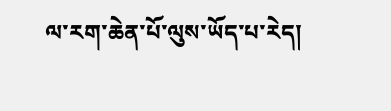ལ་རག་ཆེན་པོ་ལུས་ཡོད་པ་རེད།